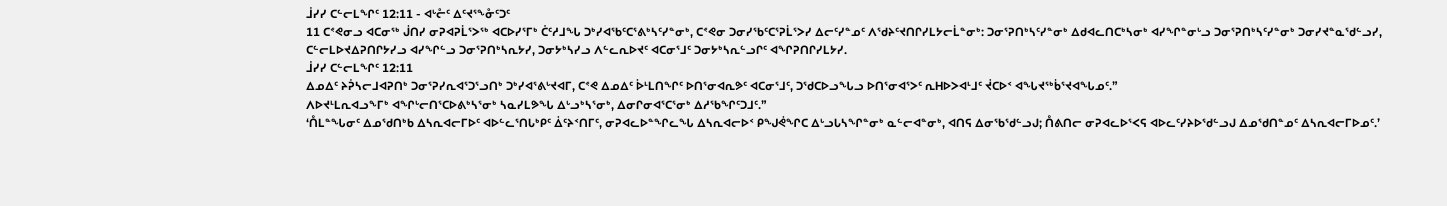ᒨᓯᓯ ᑕᓪᓕᒪᖏᑦ 12:11 - ᐊᒡᓔᑦ ᐃᑦᔪᕐᖕᓁᑦᑐᑦ
11 ᑕᕝᕙᓂᓗ ᐊᑕᓂᖅ ᒎᑎᓯ ᓂᕈᐊᕈᒫᕐᐳᖅ ᐊᑕᐅᓯᕐᒥᒃ ᑖᑦᓱᒧᖓ ᑐᒃᓯᐊᖃᑦᑕᕐᕕᒃᓴᑦᓯᓐᓂᒃ, ᑕᕝᕙᓂ ᑐᓂᓯᖃᑦᑕᕐᕈᒫᕐᐳᓯ ᐃᓕᑦᓯᓐᓄᑦ ᐱᖁᔨᑦᔪᑎᒋᓯᒪᔭᓕᒫᓐᓂᒃ: ᑐᓂᕐᕈᑎᒃᓴᑦᓯᓐᓂᒃ ᐃᑯᐊᓚᑎᑕᒃᓴᓂᒃ ᐊᓯᖏᓐᓂᒡᓗ ᑐᓂᕐᕈᑎᒃᓴᑦᓯᓐᓂᒃ ᑐᓂᓯᔪᓐᓇᖁᓪᓗᓯ, ᑕᓪᓕᒪᐅᔪᐃᕈᑎᒋᔭᓯᓗ ᐊᓯᖏᓪᓗ ᑐᓂᕐᕈᑎᒃᓴᕆᔭᓯ, ᑐᓂᔭᒃᓴᓯᓗ ᐱᓪᓚᕆᐅᔪᑦ ᐊᑕᓂᕐᒧᑦ ᑐᓂᔭᒃᓴᕆᓪᓗᒋᑦ ᐊᖏᕈᑎᒋᓯᒪᔭᓯ.
ᒨᓯᓯ ᑕᓪᓕᒪᖏᑦ 12:11
ᐃᓄᐃᑦ ᔨᕉᓴᓕᒧᐊᕈᑎᒃ ᑐᓂᕐᕈᓯᕆᐊᕐᑐᕐᓗᑎᒃ ᑐᒃᓯᐊᕐᕕᒡᔪᐊᒥ, ᑕᕝᕙ ᐃᓄᐃᑦ ᐆᒻᒪᑎᖏᑦ ᐅᑎᕐᓂᐊᕆᕗᑦ ᐊᑕᓂᕐᒧᑦ, ᑐᖁᑕᐅᓗᖓᓗ ᐅᑎᕐᓂᐊᕐᐳᑦ ᕆᕼᐅᐳᐊᒻᒧᑦ ᔫᑕᐅᑉ ᐊᖓᔪᖅᑳᕐᔪᐊᖓᓄᑦ.”
ᐱᐅᔪᒻᒪᕆᐊᓗᖕᒥᒃ ᐊᖏᒡᓕᑎᕐᑕᐅᕕᒃᓴᕐᓂᒃ ᓴᓇᓯᒪᕗᖓ ᐃᒡᓗᒃᓴᕐᓂᒃ, ᐃᓂᒋᓂᐊᕐᑕᕐᓂᒃ ᐃᓱᖃᖏᑦᑐᒧᑦ.”
‘ᑍᒪᓐᖓᓂᑦ ᐃᓄᖁᑎᒃᑲ ᐃᓴᕆᐊᓕᒥᐅᑦ ᐊᐅᓪᓚᕐᑎᒐᒃᑭᑦ ᐄᑦᔨᑉᑎᒥᑦ, ᓂᕈᐊᓚᐅᓐᖏᓚᖓ ᐃᓴᕆᐊᓕᐅᑉ ᑭᖑᕚᖏᑕ ᐃᒡᓗᒐᓴᖏᓐᓂᒃ ᓇᓪᓕᐊᓐᓂᒃ, ᐊᑎᕋ ᐃᓂᖃᖁᓪᓗᒍ; ᑍᕕᑎᓕ ᓂᕈᐊᓚᐅᕐᐸᕋ ᐊᐅᓚᑦᓯᔨᐅᖁᓪᓗᒍ ᐃᓄᖁᑎᓐᓄᑦ ᐃᓴᕆᐊᓕᒥᐅᓄᑦ.’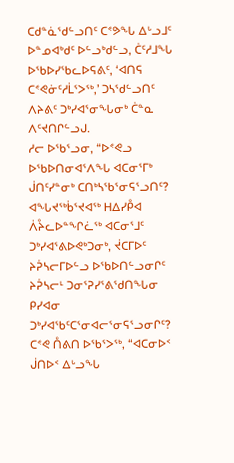ᑕᑯᓐᓈᖁᓪᓗᑎᑦ ᑕᕝᕗᖓ ᐃᒡᓗᒧᑦ ᐅᓐᓄᐊᒃᑯᑦ ᐅᓪᓗᒃᑯᓪᓗ, ᑖᑦᓱᒧᖓ ᐅᖃᐅᓯᖃᓚᐅᕋᕕᑦ, ‘ᐊᑎᕋ ᑕᕝᕙᓃᑦᓱᒫᕐᐳᖅ,’ ᑐᓴᖁᓪᓗᑎᑦ ᐱᔨᕕᑦ ᑐᒃᓯᐊᕐᓂᖓᓂᒃ ᑖᓐᓇ ᐱᑦᔪᑎᒋᓪᓗᒍ.
ᓱᓕ ᐅᖃᕐᓗᓂ, “ᐅᕝᕙᓗ ᐅᖃᐅᑎᓂᐊᕐᐱᖓ ᐊᑕᓂᕐᒥᒃ ᒎᑎᑦᓯᓐᓂᒃ ᑕᑎᒃᓴᖃᕐᓂᕋᕐᓗᑎᑦ? ᐊᖓᔪᖅᑳᕐᔪᐊᖅ ᕼᐃᓯᑬᐊ ᐲᔧᓚᐅᓐᖏᓛᖅ ᐊᑕᓂᕐᒧᑦ ᑐᒃᓯᐊᕐᕕᐅᕙᒃᑐᓂᒃ, ᔫᑕᒥᐅᑦ ᔨᕉᓴᓕᒥᐅᓪᓗ ᐅᖃᐅᑎᓪᓗᓂᒋᑦ ᔨᕉᓴᓕᒻ ᑐᓂᕐᕈᓯᕐᕕᖁᑎᖓᓂ ᑭᓯᐊᓂ ᑐᒃᓯᐊᖃᑦᑕᕐᓂᐊᓕᕐᓂᕋᕐᓗᓂᒋᑦ?
ᑕᕝᕙ ᑍᕕᑎ ᐅᖃᕐᐳᖅ, “ᐊᑕᓂᐅᑉ ᒎᑎᐅᑉ ᐃᒡᓗᖓ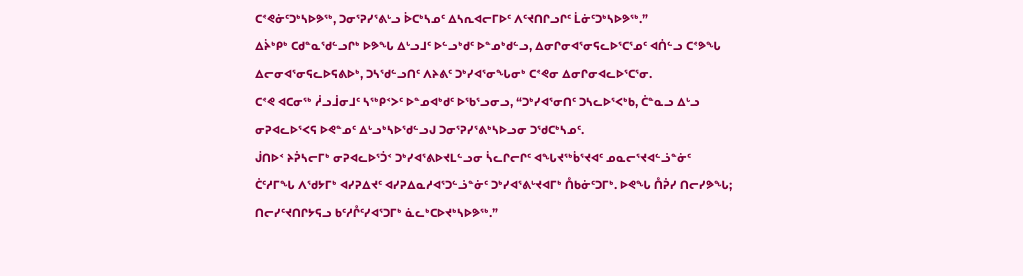ᑕᕝᕙᓃᑦᑐᒃᓴᐅᕗᖅ, ᑐᓂᕐᕈᓯᕐᕕᒡᓗ ᐆᑕᒃᓴᓄᑦ ᐃᓴᕆᐊᓕᒥᐅᑦ ᐱᑦᔪᑎᒋᓗᒋᑦ ᒫᓃᑦᑐᒃᓴᐅᕗᖅ.”
ᐃᔩᒃᑭᒃ ᑕᑯᓐᓇᖁᓪᓗᒋᒃ ᐅᕗᖓ ᐃᒡᓗᒧᑦ ᐅᓪᓗᒃᑯᑦ ᐅᓐᓄᒃᑯᓪᓗ, ᐃᓂᒋᓂᐊᕐᓂᕋᓚᐅᕐᑕᕐᓄᑦ ᐊᑏᓪᓗ ᑕᕝᕗᖓ ᐃᓕᓂᐊᕐᓂᕋᓚᐅᕋᕕᐅᒃ, ᑐᓴᖁᓪᓗᑎᑦ ᐱᔨᕕᑦ ᑐᒃᓯᐊᕐᓂᖓᓂᒃ ᑕᕝᕙᓂ ᐃᓂᒋᓂᐊᓚᐅᕐᑕᕐᓂ.
ᑕᕝᕙ ᐊᑕᓂᖅ ᓲᓗᒨᓂᒧᑦ ᓴᖅᑭᑉᐳᑦ ᐅᓐᓄᐊᒃᑯᑦ ᐅᖃᕐᓗᓂᓗ, “ᑐᒃᓯᐊᕐᓂᑎᑦ ᑐᓴᓚᐅᕐᐸᒃᑲ, ᑖᓐᓇᓗ ᐃᒡᓗ ᓂᕈᐊᓚᐅᕐᐸᕋ ᐅᕙᓐᓄᑦ ᐃᒡᓗᒃᓴᐅᖁᓪᓗᒍ ᑐᓂᕐᕈᓯᕐᕕᒃᓴᐅᓗᓂ ᑐᖁᑕᒃᓴᓄᑦ.
ᒎᑎᐅᑉ ᔨᕉᓴᓕᒥᒃ ᓂᕈᐊᓚᐅᕐᑑᑉ ᑐᒃᓯᐊᕐᕕᐅᔪᒪᓪᓗᓂ ᓵᓚᒋᓕᒋᑦ ᐊᖓᔪᖅᑳᕐᔪᐊᑦ ᓄᓇᓕᕐᔪᐊᓪᓘᓐᓃᑦ ᑖᑦᓱᒥᖓ ᐱᖁᔭᒥᒃ ᐊᓯᕈᐃᔪᑦ ᐊᓯᕈᐃᓇᓱᐊᕐᑐᓪᓘᓐᓃᑦ ᑐᒃᓯᐊᕐᕕᒡᔪᐊᒥᒃ ᑍᑲᓃᑦᑐᒥᒃ. ᐅᕙᖓ ᑍᕉᓯ ᑎᓕᓯᕗᖓ; ᑎᓕᓯᑦᔪᑎᒋᔭᕋᓗ ᑲᑦᓱᒊᑦᓯᐊᕐᑐᒥᒃ ᓈᓚᒃᑕᐅᔪᒃᓴᐅᕗᖅ.”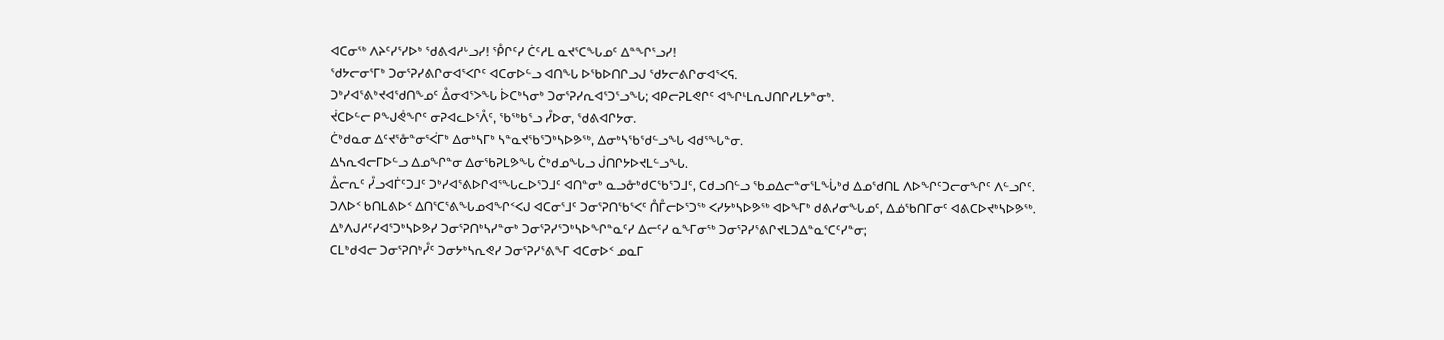ᐊᑕᓂᖅ ᐱᔨᑦᓯᕐᓯᐅᒃ ᖁᕕᐊᓱᒡᓗᓯ! ᕾᒋᑦᓯ ᑖᑦᓱᒪ ᓇᔪᕐᑕᖓᓄᑦ ᐃᓐᖏᕐᓗᓯ!
ᖁᔭᓕᓂᕐᒥᒃ ᑐᓂᕐᕈᓯᕕᒋᓂᐊᕐᐸᒋᑦ ᐊᑕᓂᐅᓪᓗ ᐊᑎᖓ ᐅᖃᐅᑎᒋᓗᒍ ᖁᔭᓕᕕᒋᓂᐊᕐᐸᕋ.
ᑐᒃᓯᐊᕐᕕᒃᔪᐊᖁᑎᖕᓄᑦ ᐂᓂᐊᕐᐳᖓ ᐆᑕᒃᓴᓂᒃ ᑐᓂᕐᕈᓯᕆᐊᕐᑐᕐᓗᖓ; ᐊᑭᓕᕈᒪᕙᒋᑦ ᐊᖏᒻᒪᕆᒍᑎᒋᓯᒪᔭᓐᓂᒃ.
ᔫᑕᐅᓪᓕ ᑭᖑᕚᖏᑦ ᓂᕈᐊᓚᐅᕐᐰᑦ, ᖃᖅᑲᕐᓗ ᓮᐅᓂ, ᖁᕕᐊᒋᔭᓂ.
ᑖᒃᑯᓇᓂ ᐃᑦᔪᕐᓁᓐᓂᕐᐹᒥᒃ ᐃᓂᒃᓴᒥᒃ ᓴᓐᓇᔪᖃᕐᑐᒃᓴᐅᕗᖅ, ᐃᓂᒃᓴᖃᖁᓪᓗᖓ ᐊᑯᕐᖓᓐᓂ.
ᐃᓴᕆᐊᓕᒥᐅᓪᓗ ᐃᓄᖏᓐᓂ ᐃᓂᖃᕈᒪᕗᖓ ᑖᒃᑯᓄᖓᓗ ᒎᑎᒋᔭᐅᔪᒪᓪᓗᖓ.
ᐂᓕᕆᑦ ᓮᓗᐊᒦᑦᑐᒧᑦ ᑐᒃᓯᐊᕐᕕᐅᒋᐊᕐᖓᓚᐅᕐᑐᒧᑦ ᐊᑎᓐᓂᒃ ᓇᓗᓁᒃᑯᑕᖃᕐᑐᒧᑦ, ᑕᑯᓗᑎᓪᓗ ᖃᓄᐃᓕᓐᓂᕐᒪᖔᒃᑯ ᐃᓄᖁᑎᒪ ᐱᐅᖏᑦᑐᓕᓂᖏᑦ ᐱᓪᓗᒋᑦ.
ᑐᐱᐅᑉ ᑲᑎᒪᕕᐅᑉ ᐃᑎᕐᑕᕐᕕᖓᓄᐊᖏᑉᐸᒍ ᐊᑕᓂᕐᒧᑦ ᑐᓂᕐᕈᑎᖃᕐᐸᑦ ᑍᒤᓕᐅᕐᑐᖅ ᐸᓯᔭᒃᓴᐅᕗᖅ ᐊᐅᖕᒥᒃ ᑯᕕᓯᓂᖓᓄᑦ, ᐃᓅᖃᑎᒥᓂᑦ ᐊᕕᑕᐅᔪᒃᓴᐅᕗᖅ.
ᐃᒃᐱᒍᓱᑦᓯᐊᕐᑐᒃᓴᐅᕗᓯ ᑐᓂᕐᕈᑎᒃᓴᓯᓐᓂᒃ ᑐᓂᕐᕈᓯᕐᑐᒃᓴᐅᖏᓐᓇᑦᓯ ᐃᓕᑦᓯ ᓇᖕᒥᓂᖅ ᑐᓂᕐᕈᓯᕐᕕᒋᔪᒪᑐᐃᓐᓇᕐᑕᑦᓯᓐᓂ;
ᑕᒪᒃᑯᐊᓕ ᑐᓂᕐᕈᑎᒃᓮᑦ ᑐᓂᔭᒃᓴᕆᕙᓯ ᑐᓂᕐᕈᓯᕐᕕᖕᒥ ᐊᑕᓂᐅᑉ ᓄᓇᒥ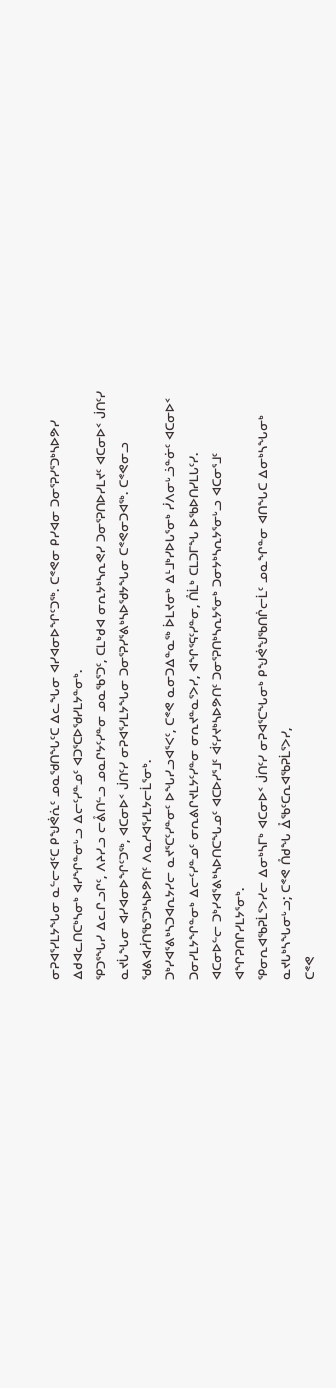ᓂᕈᐊᕐᓯᒪᔭᖓᓂ ᓇᓪᓕᐊᑦᑕ ᑭᖑᕚᕇᑦ ᓄᓇᖁᑎᖓᑦᑕ ᐃᓚᖓᓂ ᐊᓯᐊᓂᐅᖏᑦᑐᖅ. ᑕᕝᕙᓂ ᑭᓯᐊᓂ ᑐᓂᕐᕈᓯᕐᑐᒃᓴᐅᕗᓯ ᐃᑯᐊᓚᑎᑕᒃᓴᓂᒃ ᐊᓯᖏᓐᓂᒡᓗ ᐃᓕᑦᓯᓐᓄᑦ ᐊᑐᕐᑕᐅᖁᓯᒪᔭᓐᓂᒃ.
ᕿᑐᕐᖓᓯ ᐃᓚᒋᓗᒋᑦ, ᐱᔨᓯᓗ ᓕᕔᑎᓪᓗ ᓄᓇᒋᔭᑦᓯᓐᓂ ᓄᓇᖃᕐᑐᑦ, ᑕᒪᒃᑯᐊ ᓂᕆᔭᒃᓴᕆᕙᓯ ᑐᓂᕐᕈᑎᐅᓯᒪᔪᑦ ᐊᑕᓂᐅᑉ ᒎᑎᑦᓯ ᓇᔪᒑᖓᓂ ᐊᓯᐊᓂᐅᖏᑦᑐᖅ, ᐊᑕᓂᐅᑉ ᒎᑎᑦᓯ ᓂᕈᐊᕐᓯᒪᔭᖓᓂ ᑐᓂᕐᕈᓯᕐᕕᒃᓴᐅᖁᔭᖓᓂ ᑕᕝᕙᓂᑐᐊᖅ. ᑕᕝᕙᓂᓗ ᖁᕕᐊᓲᑎᖃᕐᑐᒃᓴᐅᕗᑎᑦ ᐱᓇᓱᐊᕐᓯᒪᔭᓕᒫᕐᓂᒃ.
ᑐᒃᓯᐊᕐᕕᒃᓴᑐᐊᕆᔭᓯᓕ ᓇᔪᕐᑕᑦᓯᓐᓂᑦ ᐅᖓᓯᓗᐊᕐᐸᑦ, ᑕᕝᕙ ᓇᓂᑐᐃᓐᓇᖅ ᐆᒪᔪᓂᒃ ᐃᒻᒧᒃᓯᐅᒐᕐᓂᒃ ᓰᐱᓂᒡᓘᓐᓃᑦ ᐊᑕᓂᐅᑉ ᑐᓂᓯᒪᔭᖏᓐᓂᒃ ᐃᓕᑦᓯᓐᓄᑦ ᓂᕆᕕᒋᔪᒪᔭᑦᓯᓐᓂ ᓂᕆᔪᓐᓇᕐᐳᓯ, ᐊᖏᕐᕋᑦᓯᓐᓂ, ᑍᒫᒃ ᑕᒪᑐᒥᖓ ᐅᖃᐅᑎᓯᒪᒐᑦᓯ.
ᐊᑕᓂᐅᓪᓕ ᑐᒃᓯᐊᕐᕕᒃᓴᐅᑎᑕᖓᓄᑦ ᐊᑕᐅᓯᕐᒧᑦ ᐋᑦᓯᔪᒃᓴᐅᕗᑎᑦ ᑐᓂᕐᕈᑎᒃᓴᕆᔭᕐᓂᒃ ᑐᓂᔭᒃᓴᕆᔭᕐᓂᒡᓗ ᐊᑕᓂᕐᒧᑦ ᐊᖏᕈᑎᒋᓯᒪᔭᕐᓂᒃ.
ᕿᓂᕆᐊᖃᕈᒫᕐᐳᓯᓕ ᐃᓂᒃᓴᒥᒃ ᐊᑕᓂᐅᑉ ᒎᑎᑦᓯ ᓂᕈᐊᕐᑕᖓᓂᒃ ᑭᖑᕚᖑᖃᑎᒌᓕᒫᑦ ᓄᓇᖏᓐᓂ ᐊᑎᖓᑕ ᐃᓂᒃᓴᖓᓂᒃ ᓇᔪᒐᒃᓴᖓᓂᒡᓗ; ᑕᕝᕙ ᑍᑯᖓ ᐂᖃᑦᑕᕆᐊᖃᕈᒫᕐᐳᓯ,
ᑕᕝᕙ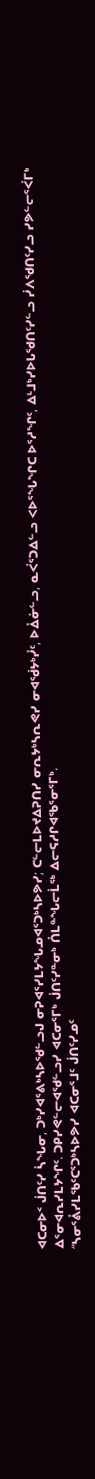ᐊᑕᓂᐅᑉ ᒎᑎᑦᓯ ᓵᖓᓂ, ᑐᒃᓯᐊᕐᕕᒃᓴᐅᖁᓪᓗᒍ ᓂᕈᐊᕐᓯᒪᔭᖓᓄᐊᕐᑐᒃᓴᐅᕗᓯ; ᑕᓪᓕᒪᐅᔪᐃᕈᑎᓯ ᓂᕆᔭᒃᓴᕆᕙᓯ ᓂᐊᖂᔭᒃᓮᑦ, ᐅᐂᓃᓪᓗ, ᓇᐹᕐᑐᐃᓪᓗ ᐸᐅᕐᖓᖏᑕ ᐅᕐᓱᖏᑦ, ᐃᒻᒧᒃᓯᐅᒐᖁᑎᑦᓯᓪᓗ ᓰᐱᖁᑎᑦᓯᓗ ᓯᕗᓪᓕᕐᐹᒥᒃ ᐃᕐᓂᐊᕆᓯᒪᔭᖏᑦ. ᑐᑭᓯᕙᓪᓕᐊᖁᓪᓗᓯ ᐊᑕᓂᕐᒥᒃ ᒎᑎᑦᓯᓐᓂᒃ ᑍᒪᓐᖓᓕᒫᖅ ᐃᓕᕋᓱᒋᐊᖃᕐᓂᕐᒥᒃ.
“ᓴᓂᕐᕔᓯᒪᖃᑦᑕᕐᑐᒃᓴᐅᕗᓯ ᐊᑕᓂᕐᒧᑦ ᒎᑎᑦᓯᓄᑦ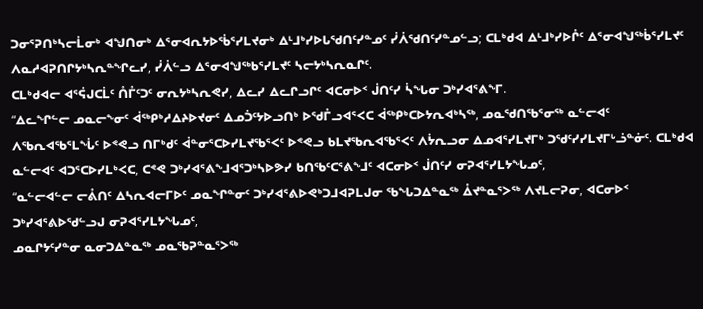ᑐᓂᕐᕈᑎᒃᓴᓕᒫᓂᒃ ᐊᖑᑎᓂᒃ ᐃᕐᓂᐊᕆᔭᐅᖄᕐᓯᒪᔪᓂᒃ ᐃᒻᒧᒃᓯᐅᒐᖁᑎᑦᓯᓐᓄᑦ ᓰᐲᖁᑎᑦᓯᓐᓄᓪᓗ; ᑕᒪᒃᑯᐊ ᐃᒻᒧᒃᓯᐅᒊᑦ ᐃᕐᓂᐊᖑᖅᑳᕐᓯᒪᔪᑦ ᐱᓇᓱᐊᕈᑎᒋᔭᒃᓴᕆᓐᖏᓚᓯ, ᓰᐲᓪᓗ ᐃᕐᓂᐊᖑᖅᑲᕐᓯᒪᔪᑦ ᓴᓕᔭᒃᓴᕆᓇᒋᑦ.
ᑕᒪᒃᑯᐊᓕ ᐊᕐᕌᒍᑕᒫᑦ ᑍᒤᑦᑐᑦ ᓂᕆᔭᒃᓴᕆᕙᓯ, ᐃᓚᓯ ᐃᓚᒋᓗᒋᑦ ᐊᑕᓂᐅᑉ ᒎᑎᑦᓯ ᓵᖓᓂ ᑐᒃᓯᐊᕐᕕᖕᒥ.
“ᐃᓚᖏᓪᓕ ᓄᓇᓕᖕᓂᑦ ᐋᖅᑭᒃᓱᐃᔨᐅᔪᓂᑦ ᐃᓄᑑᑦᔭᐅᓗᑎᒃ ᐅᖁᒤᓗᐊᕐᐸᑕ ᐋᖅᑭᒃᑕᐅᔭᕆᐊᒃᓴᖅ, ᓄᓇᖁᑎᖃᕐᓂᖅ ᓇᓪᓕᐊᑦ ᐱᖃᕆᐊᖃᕐᒪᖔᑦ ᐅᕝᕙᓗ ᑎᒥᒃᑯᑦ ᐋᓐᓂᕐᑕᐅᓯᒪᔪᖃᕐᐸᑦ ᐅᕝᕙᓗ ᑲᒪᔪᖃᕆᐊᖃᕐᐸᑦ ᐱᔮᕆᓗᓂ ᐃᓄᐊᕐᓯᒪᔪᒥᒃ ᑐᖁᑦᓯᓯᒪᔪᒥᒡᓘᓐᓃᑦ. ᑕᒪᒃᑯᐊ ᓇᓪᓕᐊᑦ ᐊᑐᕐᑕᐅᓯᒪᒃᐸᑕ, ᑕᕝᕙ ᑐᒃᓯᐊᕐᕕᖕᒧᐊᕐᑐᒃᓴᐅᕗᓯ ᑲᑎᖃᑦᑕᕐᕕᖕᒧᑦ ᐊᑕᓂᐅᑉ ᒎᑎᑦᓯ ᓂᕈᐊᕐᓯᒪᔭᖓᓄᑦ,
“ᓇᓪᓕᐊᓪᓕ ᓕᕔᑎᑦ ᐃᓴᕆᐊᓕᒥᐅᑦ ᓄᓇᖏᓐᓂᑦ ᑐᒃᓯᐊᕐᕕᐅᕙᒃᑐᒧᐊᕈᒪᒍᓂ ᖃᖓᑐᐃᓐᓇᖅ ᐂᔪᓐᓇᕐᐳᖅ ᐱᔪᒪᓕᕈᓂ, ᐊᑕᓂᐅᑉ ᑐᒃᓯᐊᕐᕕᐅᖁᓪᓗᒍ ᓂᕈᐊᕐᓯᒪᔭᖓᓄᑦ,
ᓄᓇᒋᔭᑦᓯᓐᓂ ᓇᓂᑐᐃᓐᓇᖅ ᓄᓇᖃᕈᓐᓇᕐᐳᖅ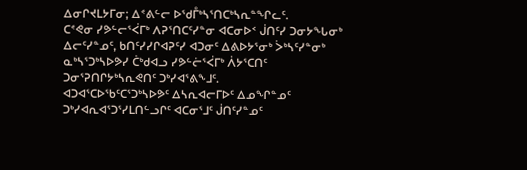ᐃᓂᒋᔪᒪᔭᒥᓂ; ᐃᕝᕕᓪᓕ ᐅᖁᒤᒃᓴᕐᑎᑕᒃᓴᕆᓐᖏᓚᑦ.
ᑕᕝᕙᓂ ᓯᕗᓪᓕᕐᐹᒥᒃ ᐱᕈᕐᑎᑕᑦᓯᓐᓂ ᐊᑕᓂᐅᑉ ᒎᑎᑦᓯ ᑐᓂᔭᖓᓂᒃ ᐃᓕᑦᓯᓐᓄᑦ, ᑲᑎᑦᓯᓯᒋᐊᕈᑦᓯ ᐊᑐᓂᑦ ᐃᕕᐅᔭᕐᓂᒃ ᐴᒃᓴᑦᓯᓐᓂᒃ ᓇᒃᓴᕐᑐᒃᓴᐅᕗᓯ ᑖᒃᑯᐊᓗ ᓯᕗᓪᓖᕐᐹᒥᒃ ᐲᔭᕐᑕᑎᑦ ᑐᓂᕐᕈᑎᒋᔭᒃᓴᕆᕙᑎᑦ ᑐᒃᓯᐊᕐᕕᖕᒧᑦ.
ᐊᑐᐊᕐᑕᐅᖃᑦᑕᕐᑐᒃᓴᐅᕗᑦ ᐃᓴᕆᐊᓕᒥᐅᑦ ᐃᓄᖏᓐᓄᑦ ᑐᒃᓯᐊᕆᐊᕐᑐᕐᓯᒪᑎᓪᓗᒋᑦ ᐊᑕᓂᕐᒧᑦ ᒎᑎᑦᓯᓐᓄᑦ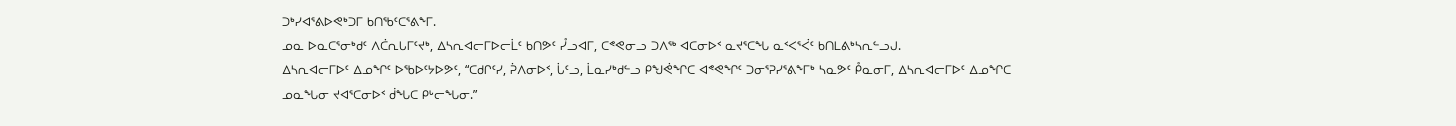ᑐᒃᓯᐊᕐᕕᐅᕙᒃᑐᒥ ᑲᑎᖃᑦᑕᕐᕕᖕᒥ.
ᓄᓇ ᐅᓇᑕᕐᓂᒃᑯᑦ ᐱᑖᕆᒐᒥᑦᔪᒃ, ᐃᓴᕆᐊᓕᒥᐅᓕᒫᑦ ᑲᑎᕗᑦ ᓮᓗᐊᒥ, ᑕᕝᕙᓂᓗ ᑐᐱᖅ ᐊᑕᓂᐅᑉ ᓇᔪᕐᑕᖓ ᓇᑉᐸᕐᐹᑦ ᑲᑎᒪᕕᒃᓴᕆᓪᓗᒍ.
ᐃᓴᕆᐊᓕᒥᐅᑦ ᐃᓄᖏᑦ ᐅᖃᐅᑦᔭᐅᕗᑦ, “ᑕᑯᒋᑦᓯ, ᕉᐱᓂᐅᑉ, ᒑᑦᓗ, ᒫᓇᓯᒃᑯᓪᓗ ᑭᖑᕚᖏᑕ ᐊᕝᕙᖏᑦ ᑐᓂᕐᕈᓯᕐᕕᖕᒥᒃ ᓴᓇᕗᑦ ᑬᓇᓂᒥ, ᐃᓴᕆᐊᓕᒥᐅᑦ ᐃᓄᖏᑕ ᓄᓇᖓᓂ ᔪᐊᕐᑕᓂᐅᑉ ᑰᖓᑕ ᑭᒡᓕᖓᓂ.”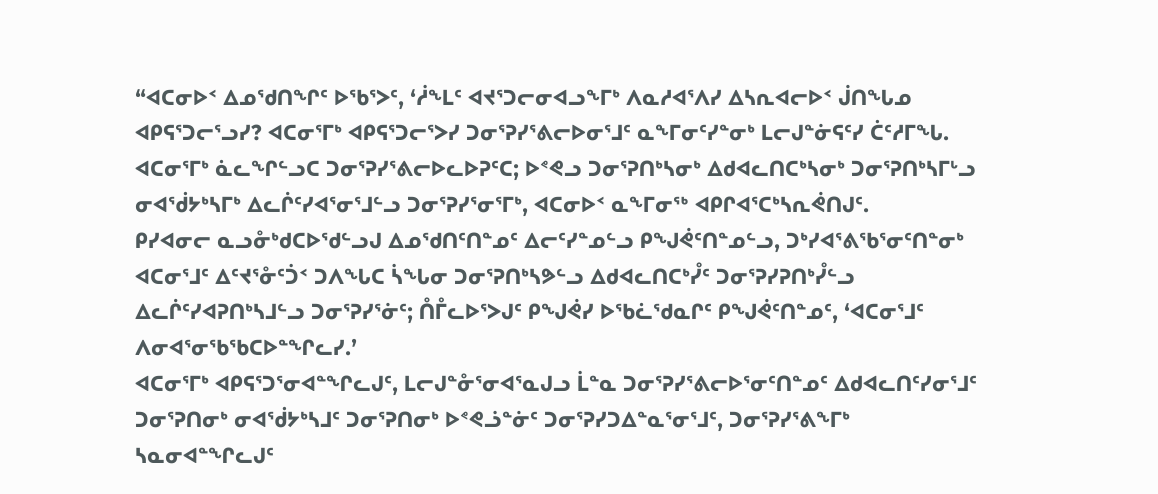“ᐊᑕᓂᐅᑉ ᐃᓄᖁᑎᖏᑦ ᐅᖃᕐᐳᑦ, ‘ᓲᖕᒪᑦ ᐊᔪᕐᑐᓕᓂᐊᓗᖕᒥᒃ ᐱᓇᓱᐊᕐᐱᓯ ᐃᓴᕆᐊᓕᐅᑉ ᒎᑎᖓᓄ ᐊᑭᕋᕐᑐᓕᕐᓗᓯ? ᐊᑕᓂᕐᒥᒃ ᐊᑭᕋᕐᑐᓕᕐᐳᓯ ᑐᓂᕐᕈᓯᕐᕕᓕᐅᓂᕐᒧᑦ ᓇᖕᒥᓂᑦᓯᓐᓂᒃ ᒪᓕᒍᓐᓃᕋᑦᓯ ᑖᑦᓱᒥᖓ.
ᐊᑕᓂᕐᒥᒃ ᓈᓚᖏᓪᓗᑕ ᑐᓂᕐᕈᓯᕐᕕᓕᐅᓚᐅᕈᑦᑕ; ᐅᕝᕙᓗ ᑐᓂᕐᕈᑎᒃᓴᓂᒃ ᐃᑯᐊᓚᑎᑕᒃᓴᓂᒃ ᑐᓂᕐᕈᑎᒃᓴᒥᒡᓗ ᓂᐊᖂᔭᒃᓴᒥᒃ ᐃᓚᒌᑦᓯᐊᕐᓂᕐᒧᓪᓗ ᑐᓂᕐᕈᓯᕐᓂᕐᒥᒃ, ᐊᑕᓂᐅᑉ ᓇᖕᒥᓂᖅ ᐊᑭᒋᐊᕐᑕᒃᓴᕆᕚᑎᒍᑦ.
ᑭᓯᐊᓂᓕ ᓇᓗᓁᒃᑯᑕᐅᖁᓪᓗᒍ ᐃᓄᖁᑎᑦᑎᓐᓄᑦ ᐃᓕᑦᓯᓐᓄᓪᓗ ᑭᖑᕚᑦᑎᓐᓄᓪᓗ, ᑐᒃᓯᐊᕐᕕᖃᕐᓂᑦᑎᓐᓂᒃ ᐊᑕᓂᕐᒧᑦ ᐃᑦᔪᕐᓁᑦᑑᑉ ᑐᐱᖓᑕ ᓵᖓᓂ ᑐᓂᕐᕈᑎᒃᓴᕗᓪᓗ ᐃᑯᐊᓚᑎᑕᒃᓮᑦ ᑐᓂᕐᕈᓯᕈᑎᒃᓮᓪᓗ ᐃᓚᒌᑦᓯᐊᕈᑎᒃᓴᒧᓪᓗ ᑐᓂᕐᕈᓯᕐᓃᑦ; ᑍᒤᓚᐅᕐᐳᒍᑦ ᑭᖑᕚᓯ ᐅᖃᓛᖁᓇᒋᑦ ᑭᖑᕚᑦᑎᓐᓄᑦ, ‘ᐊᑕᓂᕐᒧᑦ ᐱᓂᐊᕐᓂᖃᖃᑕᐅᓐᖏᓚᓯ.’
ᐊᑕᓂᕐᒥᒃ ᐊᑭᕋᕐᑐᕐᓂᐊᓐᖏᓚᒍᑦ, ᒪᓕᒍᓐᓁᕐᓂᐊᕐᓇᒍᓗ ᒫᓐᓇ ᑐᓂᕐᕈᓯᕐᕕᓕᐅᕐᓂᑦᑎᓐᓄᑦ ᐃᑯᐊᓚᑎᑦᓯᓂᕐᒧᑦ ᑐᓂᕐᕈᑎᓂᒃ ᓂᐊᖂᔭᒃᓴᒧᑦ ᑐᓂᕐᕈᑎᓂᒃ ᐅᕝᕙᓘᓐᓃᑦ ᑐᓂᕐᕈᓯᑐᐃᓐᓇᕐᓂᕐᒧᑦ, ᑐᓂᕐᕈᓯᕐᕕᖕᒥᒃ ᓴᓇᓂᐊᓐᖏᓚᒍᑦ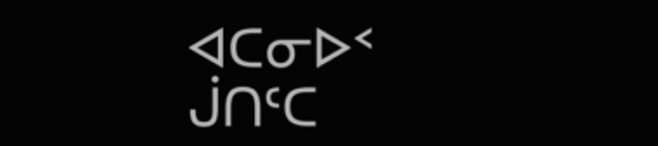ᐊᑕᓂᐅᑉ ᒎᑎᑦᑕ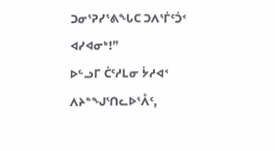ᑐᓂᕐᕈᓯᕐᕕᖓᑕ ᑐᐱᕐᒦᑦᑑᑉ ᐊᓯᐊᓂᒃ!”
ᐅᓪᓗᒥ ᑖᑦᓱᒪᓂ ᔮᓱᐊᑉ ᐱᔨᓐᖑᕐᑎᓚᐅᕐᐰᑦ,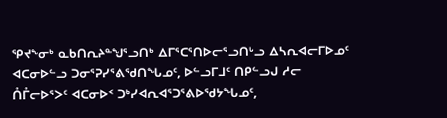ᕿᔪᖕᓂᒃ ᓇᑲᑎᕆᔨᓐᖑᕐᓗᑎᒃ ᐃᒥᕐᑕᕐᑎᐅᓕᕐᓗᑎᒡᓗ ᐃᓴᕆᐊᓕᒥᐅᓄᑦ ᐊᑕᓂᐅᓪᓗ ᑐᓂᕐᕈᓯᕐᕕᖁᑎᖓᓄᑦ, ᐅᓪᓗᒥᒧᑦ ᑎᑭᓪᓗᒍ ᓱᓕ ᑍᒤᓕᐅᕐᐳᑦ ᐊᑕᓂᐅᑉ ᑐᒃᓯᐊᕆᐊᕐᑐᕐᕕᐅᖁᔭᖓᓄᑦ,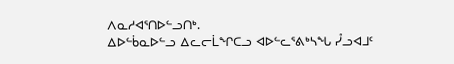ᐱᓇᓱᐊᕐᑎᐅᓪᓗᑎᒃ.
ᐃᐅᓪᑳᓇᐅᓪᓗ ᐃᓚᓕᒫᖏᑕᓗ ᐊᐅᓪᓚᕐᕕᒃᓴᖓ ᓮᓗᐊᒧᑦ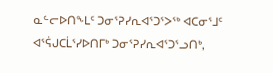ᓇᓪᓕᐅᑎᖕᒪᑦ ᑐᓂᕐᕈᓯᕆᐊᕐᑐᕐᐳᖅ ᐊᑕᓂᕐᒧᑦ ᐊᕐᕌᒍᑕᒫᕐᓯᐅᑎᒥᒃ ᑐᓂᕐᕈᓯᕆᐊᕐᑐᕐᓗᑎᒃ,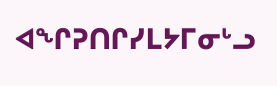ᐊᖏᕈᑎᒋᓯᒪᔭᒥᓂᒡᓗ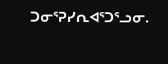ᑐᓂᕐᕈᓯᕆᐊᕐᑐᕐᓗᓂ.